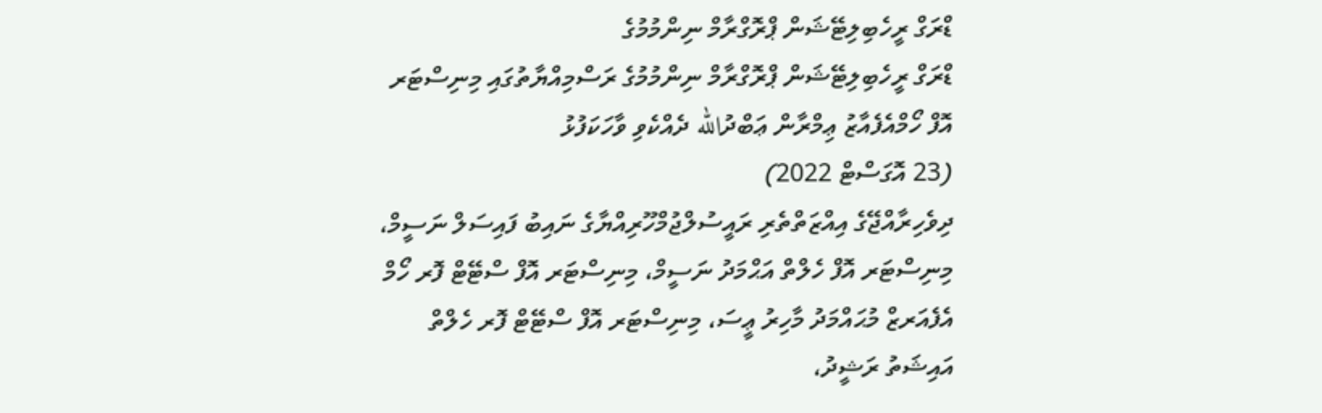ޑްރަގް ރީހެބިލިޓޭޝަން ޕްރޮގްރާމް ނިންމުމުގެ
ޑްރަގް ރީހެބިލިޓޭޝަން ޕްރޮގްރާމް ނިންމުމުގެ ރަސްމިއްޔާތުގައި މިނިސްޓަރ އޮފް ހޯމްއެފެއާޒު ޢިމްރާން ޢަބްދުالله ދެއްކެވި ވާހަކަފުޅު
(23 އޮގަސްޓް 2022)
ދިވެހިރާއްޖޭގެ އިއްޒަތްތެރި ރައީސުލްޖުމްހޫރިއްޔާގެ ނައިބު ފައިސަލް ނަސީމް، މިނިސްޓަރ އޮފް ހެލްތް އަޙްމަދު ނަސީމް، މިނިސްޓަރ އޮފް ސްޓޭޓް ފޮރ ހޯމް އެފެއަރޒް މުޙައްމަދު މާހިރު ޢީސަ، މިނިސްޓަރ އޮފް ސްޓޭޓް ފޮރ ހެލްތް އައިޝަތު ރަޝީދު،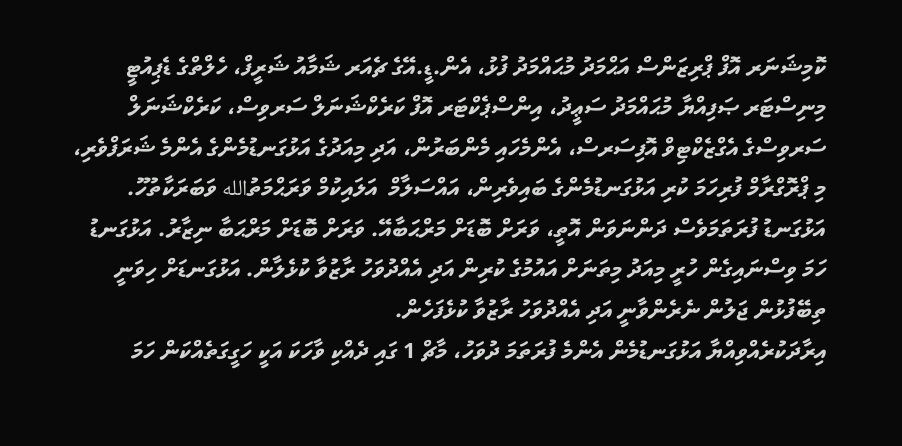ކޮމިޝަނަރ އޮފް ޕްރިޒަންސް އަޙްމަދު މުޙައްމަދު ފުޅު، އެން.ޑީ.އޭގެ ޗެއަރ ޝަމާއު ޝަރީފް، ހެލްތްގެ ޑެޕިއުޓީ މިނިސްޓަރ ޞަފިއްޔާ މުޙައްމަދު ސަޢީދު، އިންސްޕެކްޓަރ އޮފް ކަރެކްޝަނަލް ސަރވިސް، ކަރެކްޝަނަލް ސަރވިސްގެ އެގްޒެކްޓިވް އޮފިސަރސް، އެންމެހައި މެންބަރުން، އަދި މިއަދުގެ އަޅުގަނޑުމެންގެ އެންމެ ޝަރަފްވެރި، މި ޕްރޮގްރާމް ފުރިހަމަ ކުރި އަޅުގަނޑުމެންގެ ބައިވެރިން، އައްސަލާމް  އަލައިކުމް ވަރަޙްމަތުالله ވަބަރަކާތުހޫ.
އަޅުގަނޑު ފުރަތަމަވެސް ދަންނަވަން އޮތީ، ވަރަށް ބޮޑަށް މަރްޙަބާއޭ. ވަރަށް ބޮޑަށް މަރްޙަބާ ނިޒާރު. އަޅުގަނޑު ހަމަ ވިސްނައިގެން ހުރީ މިއަދު މިތަނަށް އައުމުގެ ކުރިން އަދި އެއްދުވަހު ރާޒުވާ ކުޅެލާން. އަޅުގަނޑަށް ހިވަނީ ތިބޭފުޅުން ޖަލުން ނެރެންވާނީ އަދި އެއްދުވަހު ރާޒުވާ ކުޅެފަހެން.
އިރާދަކުރެއްވިއްޔާ އަޅުގަނޑުމެން އެންމެ ފުރަތަމަ ދުވަހު، މާޗް 1 ގައި ދެއްކި ވާހަކަ އަކީ ހަގީގަތެއްކަން ހަމަ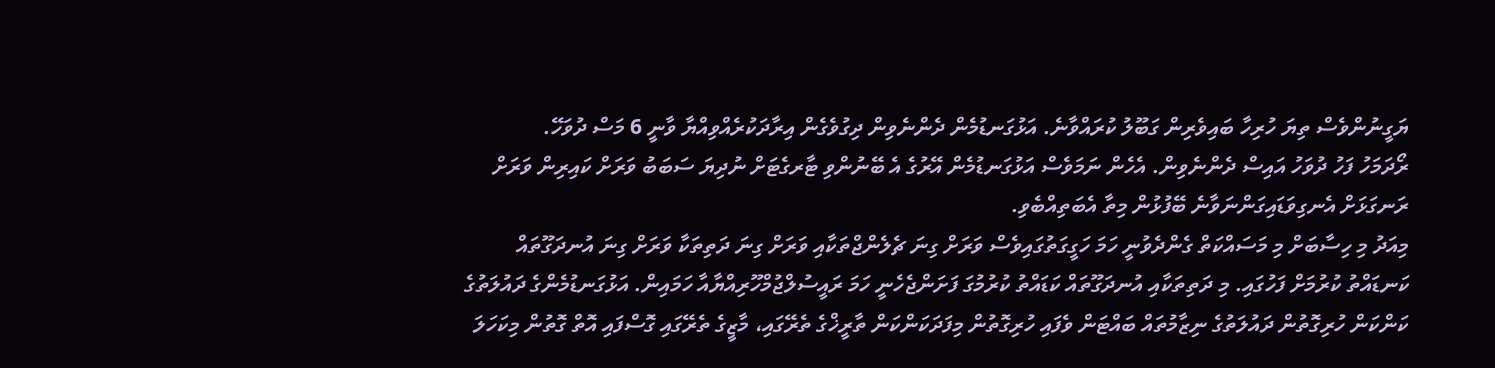ޔަގީނުންވެސް ތިޔަ ހުރިހާ ބައިވެރިން ގަބޫލު ކުރައްވާނެ. އަޅުގަނޑުމެން ދެންނެވިން ދިގުވެގެން އިރާދަކުރެއްވިއްޔާ ވާނީ 6 މަސް ދުވަހޭ.
ރޯދަމަހު ފަހު ދުވަހު އައިސް ދެންނެވިން. އެހެން ނަމަވެސް އަޅުގަނޑުމެން އޭރުގެ އެ ބޭނުންވި ޓާރގެޓަށް ނުދިޔަ ސަބަބު ވަރަށް ކައިރިން ވަރަށް ރަނގަޅަށް އެނގިވަޑައިގަންނަވާނެ ބޭފުޅުން މިތާ އެބަތިއްބެވި.
މިއަދު މި ހިސާބަށް މި މަސައްކަތް ގެންދެވުނީ ހަމަ ހަގީގަތުގައިވެސް ވަރަށް ގިނަ ޗެލެންޖްތަކާއި ވަރަށް ގިނަ ދަތިތަކާ ވަރަށް ގިނަ އުނދަގޫތައް ކަނޑައްތު ކުރުމަށް ފަހުގައި. މި ދަތިތަކާއި އުނދަގޫތައް ކަޑައްތު ކުރުމުގަ ފަށަންޖެހެނީ ހަމަ ރައީސުލްޖުމްހޫރިއްޔާއާ ހަމައިން. އަޅުގަނޑުމެންގެ ދައުލަތުގެ ކަންކަން ހުރިގޮތުން ދައުލަތުގެ ނިޒާމުތައް ބައްޓަން ވެފައި ހުރިގޮތުން މިފަދަކަންކަން ތާރީޚްގެ ތެރޭގައި، މާޒީގެ ތެރޭގައި ގޮސްފައި އޮތް ގޮތުން މިކަހަލަ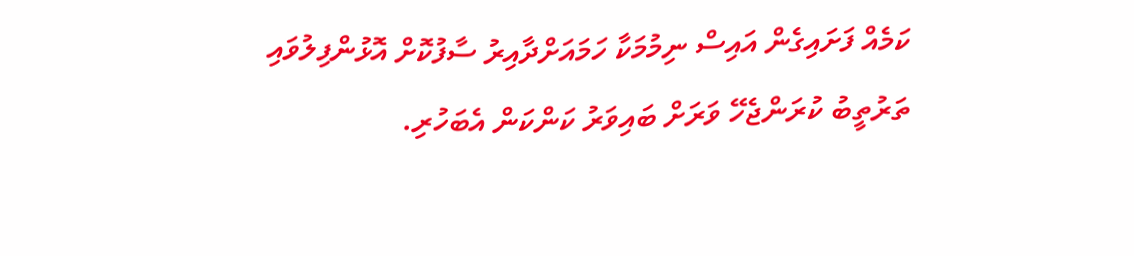ކަމެއް ފަށައިގެން އައިސް ނިމުމަކާ ހަމައަށްދާއިރު ސާފުކޮށް އޮޅުންފިލުވައި ތަރުތީބު ކުރަންޖެހޭ ވަރަށް ބައިވަރު ކަންކަން އެބަހުރި.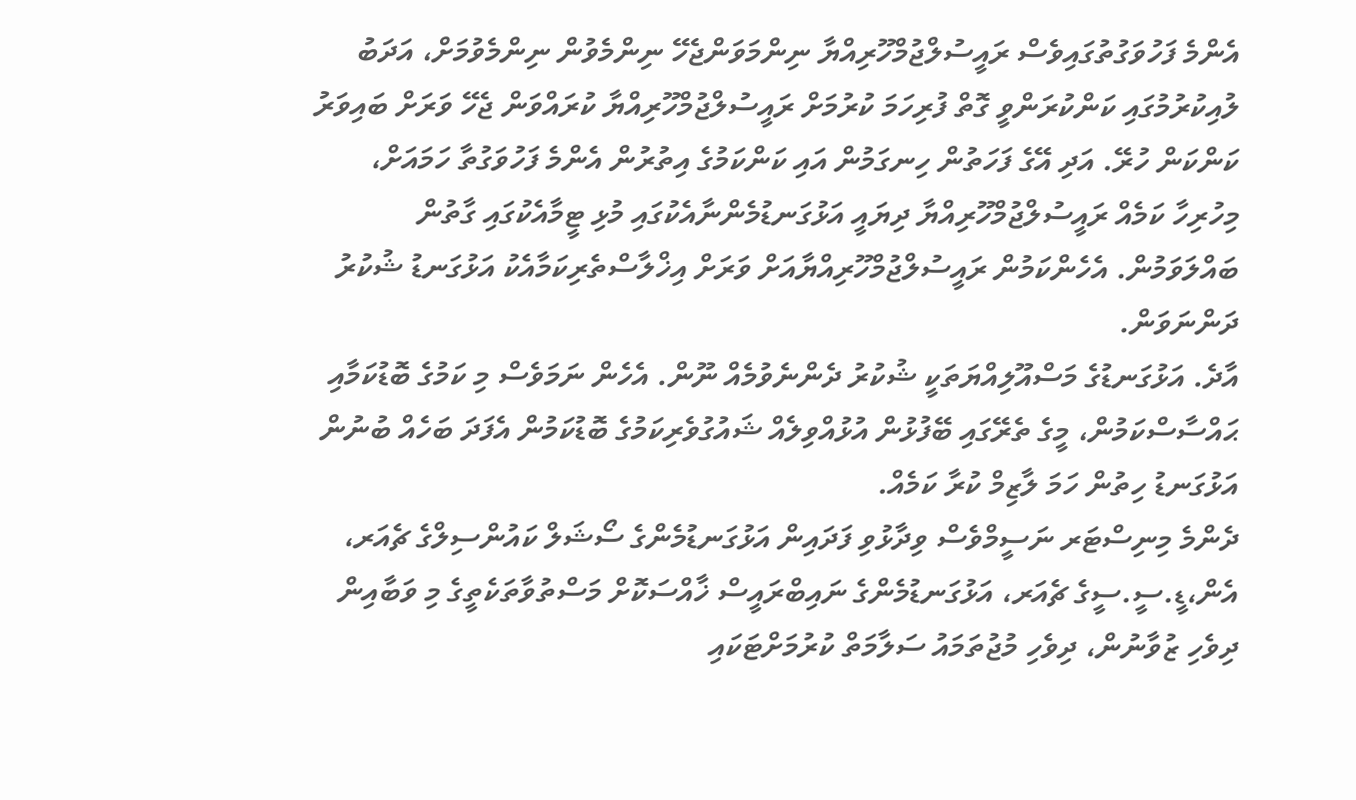އެންމެ ފަހުވަގުތުގައިވެސް ރައީސުލްޖުމްހޫރިއްޔާ ނިންމަވަންޖެހޭ ނިންމެވުން ނިންމެވުމަށް، އަދަބު ލުއިކުރުމުގައި ކަންކުރަންވީ ގޮތް ފުރިހަމަ ކުރުމަށް ރައީސުލްޖުމްހޫރިއްޔާ ކުރައްވަން ޖެހޭ ވަރަށް ބައިވަރު ކަންކަން ހުރޭ. އަދި އޭގެ ފަހަތުން ހިނގަމުން އައި ކަންކަމުގެ އިތުރުން އެންމެ ފަހުވަގުތާ ހަމައަށް، މިހުރިހާ ކަމެއް ރައީސުލްޖުމްހޫރިއްޔާ ދިޔައީ އަޅުގަނޑުމެންނާއެކުގައި މުޅި ޓީމާއެކުގައި ގާތުން ބައްލަވަމުން. އެހެންކަމުން ރައީސުލްޖުމްހޫރިއްޔާއަށް ވަރަށް އިޚްލާސްތެރިކަމާއެކު އަޅުގަނޑު ޝުކުރު ދަންނަވަން.
އާދެ. އަޅުގަނޑުގެ މަސްއޫލިއްޔަތަކީ ޝުކުރު ދެންނެވުމެއް ނޫން. އެހެން ނަމަވެސް މި ކަމުގެ ބޮޑުކަމާއި ޙައްސާސްކަމުން، މީގެ ތެރޭގައި ބޭފުޅުން އުޅުއްވިލެއް ޝައުގުވެރިކަމުގެ ބޮޑުކަމުން އެފަދަ ބަހެއް ބުނުން އަޅުގަނޑު ހިތުން ހަމަ ލާޒިމް ކުރާ ކަމެއް.
ދެންމެ މިނިސްޓަރ ނަސީމްވެސް ވިދާޅުވި ފަދައިން އަޅުގަނޑުމެންގެ ސޯޝަލް ކައުންސިލްގެ ޗެއަރ، އެން،ޑީ.ސީ.ސީގެ ޗެއަރ، އަޅުގަނޑުމެންގެ ނައިބްރައީސް ޚާއްސަކޮށް މަސްތުވާތަކެތީގެ މި ވަބާއިން ދިވެހި ޒުވާނުން، ދިވެހި މުޖުތަމައު ސަލާމަތް ކުރުމަށްޓަކައި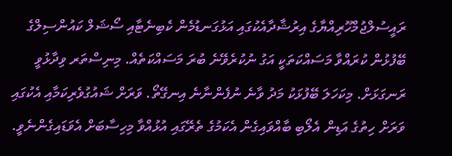ރައީސުލްޖުމްހޫރިއްޔާގެ އިރުޝާދާއެކުގައި އަޅުގަނޑުމެން ކެބިނެޓާއި ސޯޝަލް ކައުންސިލްގެ ބޭފުޅުން ކުރައްވާ މަސައްކަތަކީ އަގު ނުކުރެވޭނެ ބުރަ މަސައްކަތެއް. މިނިސްތަރ ވިދާޅުވީ ރަނގަޅަށް. މިކަހަލަ ބޭފުޅަކު މަދު ވާނެ ނުފެންނާނެ އިނގޭތޯ. ވަރަށް ޝައުގުވެރިކަމާއި އެކުގައި ވަރަށް ހިތުގެ އަޑިން އެލޯބި ބާއްވައިގެން އެކަމުގެ ތެރޭގައި އުޅުއްވާ މިހިސާބަށް އެވަޑައިގެންނެވީ.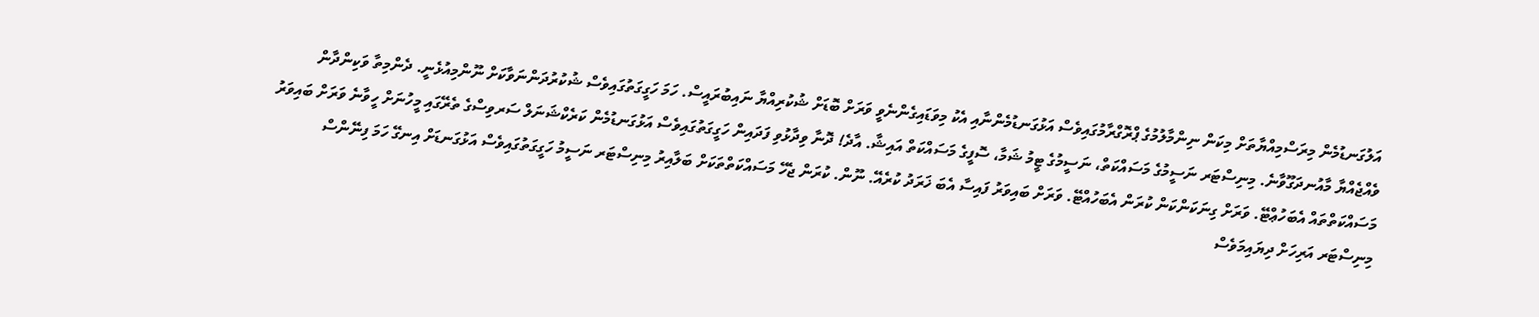އަލުގަނޑުމެން މިރަސްމިއްޔާތަށް މިކަން ނިންމާލުމުގެ ޕްރޮގްރާމުގައިވެސް އަޅުގަނޑުމެންނާއި އެކު މިވަޑައިގެންނެވީ ވަރަށް ބޮޑަށް ޝުކުރިއްޔާ ނައިބުރައީސް. ހަމަ ހަގީގަތުގައިވެސް ޝުކުރުދަންނަވާކަށް ނޫންމިއުޅެނީ. ދެންމިތާ ވަކިންދާން ވެއްޖެއްޔާ މާއުނދަގޫވާނެ. މިނިސްޓަރ ނަސީމުގެ މަސައްކަތް، ނަސީމުގެ ޓީމު ޝަމާ، ސޮފީގެ މަސައްކަތް އައިޝާ. އާދެ! ދޮނާ ވިދާޅުވި ފަދައިން ހަގީގަތުގައިވެސް އަޅުގަނޑުމެން ކަރެކްޝަނަލް ސަރވިސްގެ ތެރޭގައި މީހުނަށް ހީވާނެ ވަރަށް ބައިވަރު މަސައްކަތްތައް އެބަހުޢްޓޭ. ވަރަށް ގިނަކަންކަން ކުރަން އެބަހުއްޓޭ. ވަރަށް ބައިވަރު ފައިސާ އެބަ ޚަރަދު ކުރެއޭ. ނޫން. ކުރަން ޖެހޭ މަސައްކަތްތަކަށް ބަލާއިރު މިނިސްޓަރ ނަސީމު ހަގީގަތުގައިވެސް އަޅުގަނޑަށް އިނގޭ ހަމަ ފިނޭންސް މިނިސްޓަރ އަރިހަށް ދިޔައިމަވެސް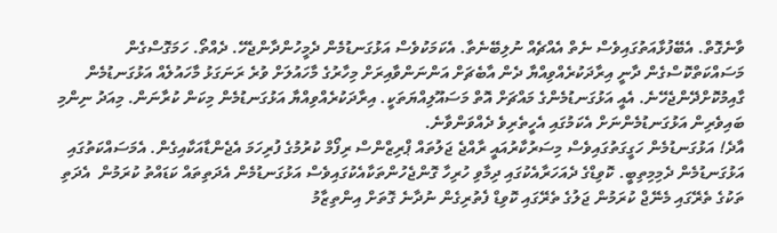ވާނެގޮތް. އެބޭފުޅާއަތުގައިވެސް ނެތް އެއްޗެއް ނުލިބޭނެތާ. އެކަމަކުވެސް އަޅުގަނޑުމެން ދެމީހުންދާންޖެހޭ. ދެއްތޯ. ހަމަގޮސްގެން މަސައްކަތްކޮސްގެން ދާނީ އިރާދަކުރެއްވިއްޔާ ދެން އާބެޗަށް އަންނަންވާއިރަށް މިހާރުގެ މާހައުލަށް ވުރެ ރަނަގަޅު މާހައުލެއް އަޅުގަނޑުމެން ގާއިމުކޮށްދޭންޖެހޭނެ. އެއީ އަޅުގަނޑުމެންގެ މައްޗަށް އޮތް މަސައޫލިއްޔަތަކީ. އިރާދަކުރެއްވިއްޔާ އަޅުގަނޑުމެން މިކަން ކުރާނަން. މިއަދު ނިންމި ބައިވެރިން އަޅުގަނޑުމެންނަށް އެކަމުގައި އެހީތެރިވެ ދެއްވަންވާނެ.
އާދެ! އަޅުގަނޑުމެން ހަގީގަތުގައިވެސް މިސަރުކާރުއައީ ރާއްޖެ ޖަލުތައް ޕްރިޒްންސް ރިފޯމް ކުރުމުގެ ފުރިހަމަ އެޖެންޑާއަކާއިގެން. އެމަސައްކަތުގައި އަޅުގަނޑުމެން ދެމިމިތިބީ. ކޮވިޑްގެ ދެއަހަރާއެކުގައި ދިމާވި ހުރިހާ ގޮންޖެހުންތަކާއެކުގައިވެސް އަޅުގަނޑުމެން އެދަތިތައް ކަޑައްތު ކުރަމުން  އެދަތި ތަކުގެ ތެރޭގައި މެނޭޖް ކުރަމުން ޖަލުގެ ތެރޭގައި ކޮވިޑް ފެތުރިގެން ނުދާނެ ގޮތަށް އިންތިޒާމު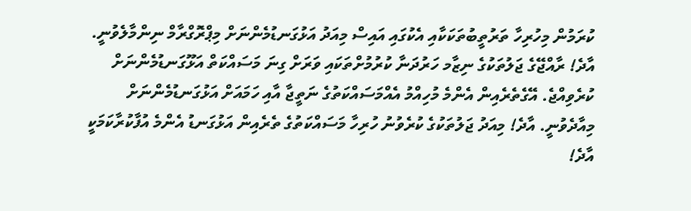ކުރަމުން މިހުރިހާ ތަރުތީބުތަކަކާއި އެކުގައި އައިސް މިއަދު އަޅުގަނޑުމެންނަށް މިޕްރޮގްރާމް ނިންމާލެވުނީ. އާދެ! ރާއްޖޭގެ ޖަލުތަކުގެ ނިޒާމ ހަރުދަނާ ކުރުމުށްތަކައި ވަރަށް ގިނަ މަސައްކަތް އަޅޫގަނޑުމެންނަށް ކުރެވިއްޖެ. އޭގެތެރެއިން އެންމެ މުހިއްމު އެއްމަސައްކަތުގެ ނަތީޖާ އާއި ހަމައަށް އަޅުގަނޑުމެންނަށް މިއާދެވުނީ. އާދެ! މިއަދު ޖަލުތަކުގެ ކުރެވުނު ހުރިހާ މަސައްކަތުގެ ތެރެއިން އަޅުގަނޑު އެންމެ އުފާކުރާކަމަކީ އާދެ!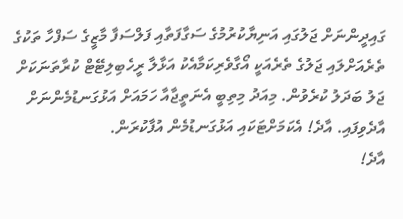ގައިދީންނަށް ޖަލުގައި އަނިޔާކުރުމުގެ ސަގާފަތާއި ފަލްސަފާ މާޒީގެ ސަފްހާ ތަކުގެ ތެރެއަށްލައި ޖަލުގެ ތެރެއަކީ އޯގާވެރިކަމާއެކު އަޅާލާ ރީހެބިލިޓޭޓް ކުރާތަނަކަށް ޖަލު ބަދަލު ކުރެވުން. މިއަދު މިތިބީ އެނަތީޖާއާ ހަމައަށް އަޅުގަނޑުމެންނަށް އާދެވިފައި. އާދެ! އެކަމަށްޓަކައި އަޅުގަނޑުމެން އުފާކުރަން.
އާދެ!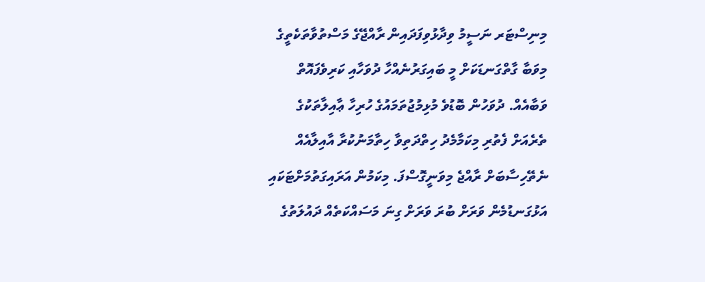މިނިސްޓަރ ނަސީމު ވިދާޅުވިފަދައިން ރާއްޖޭގެ މަސްތުވާތަކެތީގެ މިވަބާ ގާތްގަނޑަކަށް މީ ބައިގަރުނެއްހާ ދުވަހާއި ކަރިވެފައޮތް ވަބާއެއް. ދުވަހުން ބޮޑުވެ މުޅިމުޖުތަމައުގެ ހުރިހާ ޢާއިލާތަކުގެ ތެރެއަށް ފެތުރި މިކަމާމެދު ހިތްދަތިވާ ހިތާމަނުކުރާ އާއިލާއެއް ނެތޭހިސާބަށް ރާއްޖެ މިވަނީގޮސްފަ. މިކަމުން އަރައިގަތުމަށްޓަކައި އަޅުގަނޑުމެން ވަރަށް ބުރަ ވަރަށް ގިނަ މަސައްކަތެއް ދައުލަތުގެ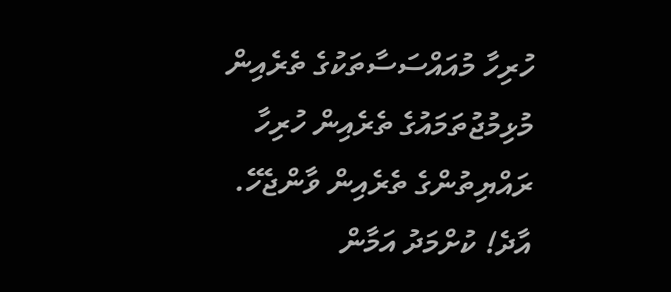ހުރިހާ މުއައްސަސާތަކުގެ ތެރެއިން މުޅިމުޖުތަމައުގެ ތެރެއިން ހުރިހާ ރައްޔިތުންގެ ތެރެއިން ވާންޖެހޭ. އާދެ! ކުށްމަދު އަމާން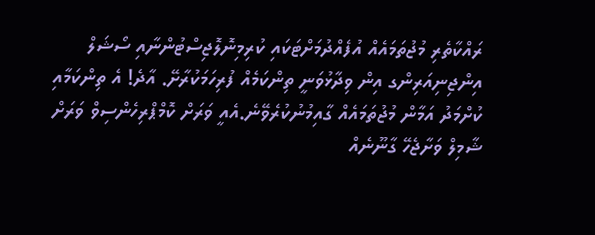ރައްކާތެރި މުޖުތަމައެއް އުފެއްދުމަށްޓަކައި ކުރިމިނޮލޮޖިސްޓުންނާއި ސޯޝަލް އިންޖިނިއަރިންގ އިން ވިދާޅުވަނީ ތިންކަމެއް ފުރިހަމަކުރާށޭ. އާދެ! އެ ތިންކަމާއި ކުށްމަދު އަމާން މުޖުތަމައެއް ގާއިމުނުކުރެވޭނެ.އެއީ ވަރަށް ކޮމްޕްރިހެންސިވް ވަރަށް ޝާމިލް ވަށާޖެހޭ ގާނޫނެއް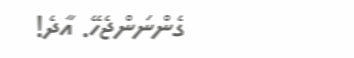ގެންނަންޖެހޭ. އާދެ!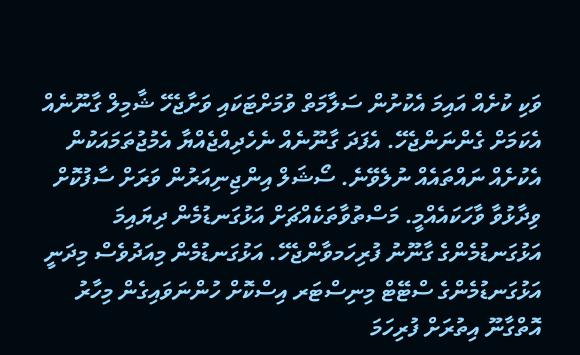ވަކި ކުށެއް އައިމަ އެކުށުން ސަލާމަތް ވުމަށްޓަކައި ވަށާޖެހޭ ޝާމިލް ގާނޫނެއް އެކަމަށް ގެންނަންޖެހޭ. އެފަދަ ގާނޫނެއް ނެހެދިއްޖެއްޔާ އެމުޖުތަމައަކުން އެކުށެއް ނައްތައެއް ނުލެވޭނެ. ސޯޝަލް އިންޖިނިއަރުން ވަރަށް ސާފުކޮށް ވިދާޅުވާ ވާހަކައެއްމީ. މަސްތުވާތަކެއްޗަށް އަޅުގަނޑުމެން ދިޔައިމަ އަޅުގަނޑުމެންގެ ގާނޫނު ފުރިހަމވާންޖެހޭ. އަޅުގަނޑުމެން މިއަދުވެސް މިދަނީ އަޅުގަނޑުމެންގެ ސްޓޭޓް މިނިސްޓަރ އިސްކޮށް ހުންނަވައިގެން މިހާރު އޮތްގާނޫ އިތުރަށް ފުރިހަމަ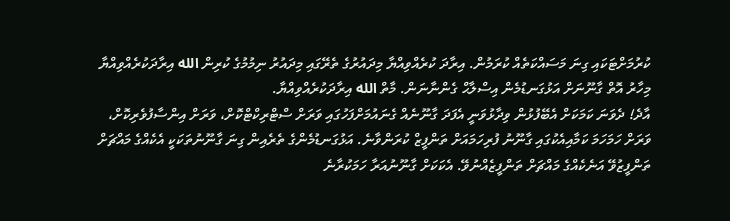ކުރުމަށްޓަކައި ގިނަ މަސައްކަތެއް ކުރަމުން. އިރާދަ ކުރެއްވިއްޔާ މިދައުރުގެ ތެރޭގައި މިދައުރު ނިމުމުގެ ކުރިން الله އިރާދަކުރެއްވިއްޔާ މިހާރު އޮތް ގާނޫނަށް އަޅުގަނޑުމެން އިސްލާޙް ގެންނާނަން. މާތް الله އިރާދަކުރެއްވިއްޔާ.
އާދެ! ދެވަނަ ކަމަކަށް އެބޭފުޅުން ވިދާޅުވަނީ އެފަދަ ގާނޫނެއް ގެނައުމަށްފަހުގައި ވަރަށް ސްޓްރިކްޓްކޮށް، ވަރަށް އިންސާފުވެރިކޮށް، ވަރަށް ހަމަހަމަ ކަމާއިއެކުގައި ގާނޫނު ފުރިހަމައަށް ތަންފީޒް ކުރަންވާނެ. އަޅުގަނޑުމެންގެ ތެރެއިން ގިނަ ގާނޫނުތަކަކީ އެކެއްގެ މައްޗަށް ތަންފީޒުވޭ އަނެކެއްގެ މައްޗަށް ތަންފީޒެއްނުވޭ. އެކަކަށް ގާނޫނުއަރާ ހަމަކުރާނެ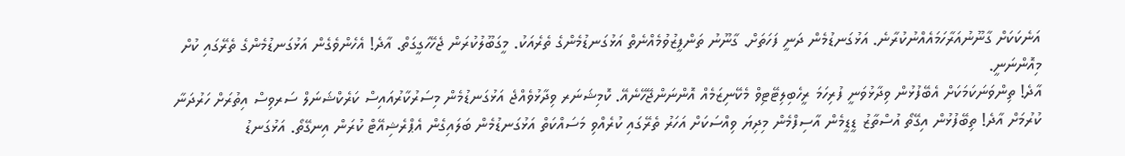އަނެކަކަށް ގާނޫނުއަރާހަމައެއްނުކުރާނެ. އަޅުގަނޑުމެން ދަނީ ފަހަތަށް. ގާނޫނު ތަންފީޒުވުމެއްނެތް އަޅުގަނޑުމެންގެ ތެރެއަކު. މީގަބޫލުކުރަން ޖެހޭހަގީގަތް. އާދެ! އެހެންވެގެން އަޅުގަނޑުމެންގެ ތެރޭގައި ކުށް މިއޮންނަނީ.
އާދެ! ތިންވަނަކަމަކަށް އެބޭފުޅުން ވިދާޅުވަނީ ފުރިހަމަ ރީހެބިލިޓޭޓިވް މެކޭނިޒަމެއް އޮންނަންޖޭހޭނެއޭ. ކޮމިޝަނަރ ވިދާޅުވެއްޖެ އަޅުގަނޑުމެން މިސަރުކާރުއައިސް ކަރެކްޝަނަލް ސަރވިސް އިތުރަށް ހަރުދަނާ ކުރުމަށް އާދެ! ތިބޭފުޅުން އިގޭތޯ އުސްތާޒު ޑީޑީމެން އާސިފްމެން މިދިޔަ ވިއްސަކަށް އަހަރު ތެރޭގައި ކުރެއްވި މަސައްކަތް އަޅުގަނޑުމެން ބަލައިގެން އެޕްރެޝިއޭޓް ކުރަން އިނގޭތޯ. އަޅުގަނޑު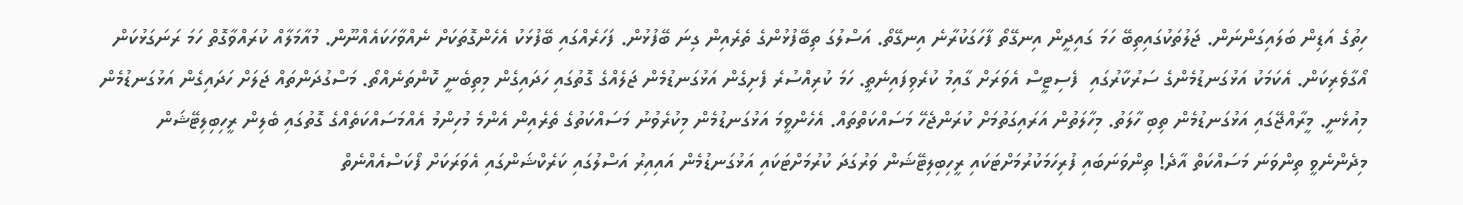ހިތުގެ އަޑިން ބަލައިގަންނަން. ޖަލުތަކުގައިތިބޭ ހަމަ ގައިދީން އިނގޭތޯ ފާހަގަކުރާނެ އިނގޭތޯ. އަސްލުގަ ތިބޭފުޅުންގެ ތެރެއިން ގިނަ ބޭފުޅުން. ފަހަރެއްގައި ބޭފުޅަކު އެހެންގޮތަކަށް ނެއްވާހަކައެއްނޫން. މުއާމަލާއް ކުރައްވާގޮތް ހަމަ ރަނަގަޅުކަން އޯގާވެރިކަން. އެކަމަކު އަޅުގަނޑުމެންގެ ސަރުކާރުގައި  ފެސިޓީސް އެވަރަށް ގާއިމު ކުރެވިފައިނެތީ. ހަމަ ކުރިއްސުރެ ފެށިގެން އަޅުގަނޑުމެން ޖަލެއްގެ ގޮތުގައި ހަދައިގެން މިތިބެނީ ކޮންތަނެއްތޯ. މަސްގުދަންތައް ޖަލަށް ހަދައިގެން އަޅުގަނޑުމެން މިއުޅެނީ. މީރާއްޖޭގައި އަޅުގަނޑުމެން ތިބި ހާލަތު. މިހާލަތުން އަރައިގަތުމަށް ކުރަންޖެހޭ މަސައްކަތްތައް. އެހެންވީމަ އަޅުގަނޑުމެން މިކުރެވުނު މަސައްކަތުގެ ތެރެއިން އެންމެ މުހިންމު އެއްމަސައްކަތެއްގެ ގޮތުގައި ބެލިން ރީހިބިލިޓޭޝަން މިދެންނެވީ ތިންވަނަ މަސައްކަތް އާދެ! ތިންވަނަބައި ފުރިހަމަކުރުމަށްޓަކައި ރީހިބިލިޓޭޝަން ވަރުގަދަ ކުރުމަށްޓަކައި އަޅުގަނޑުމެން އައިއިރު އަސްލުގައި ކަރެކްޝަންގައި އެވަރަކަށް ފޯކަސްއެއްނެތް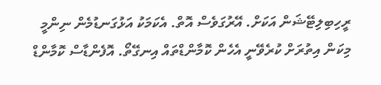ރީހިބިލިޓޭޝަން އަކަށް. އޭރުގަވެސް އޮތް. އެކަމަކު އަޅުގަނޑުމެން ނިންމީ މިކަން އިތުރަށް ކުރެވޭނީ އެހެން ކޮމާންޑްތައް އިނގޭތޯ. އޮފެންޑާސް ކޮމާންޑް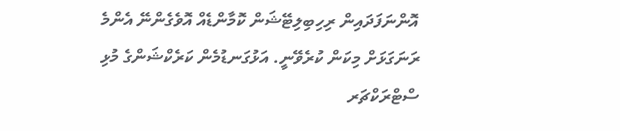އޮންނަފަދައިން ރިހިބިލިޓޭޝަން ކޮމާންޑެއް އޮވެގެންނޭ އެންމެ ރަނަގަޅަށް މިކަން ކުރެވޭނީ. އަޅުގަނޑުމެން ކަރެކްޝަންގެ މުޅި ސްޓްރަކްޗަރ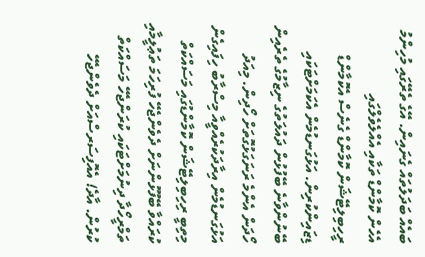ބައެއް ބަދަލުތައް ގެނައިން. އޭގެ ތެރޭގައި މުހިންމު އެހެން ކޮމާންޑް ތަކާއި އެއްލެވެލްގައި ރީހިބިލިޓޭޝަން ކޮމާންޑް ގެނެސް އެކޮމާންޑް ޑިޒައިންކުރިން. އަޅުގަނޑުމެން އެކަމަށްޓަކައި ބޭނުންވާނެ ބޭފުޅުން ދައުލަތުގެ ނިޒާމުގެ ތެރެއިން ހޯދަން އެންމެ ރަނަގަޅުގޮތަށް ހޯދިން. މިއަދު އަޅުގަނޑުމެން އިރާދަކުރެއްވީއާ މިސްރާބު ހިފައިގެން މިތިބީ ރިހިބިލިޓޭޝަން ކޮމާންޑުގައި މަސައްކަތް ކުރައްވާ ބޭފޫޅުންނަށް ދެވެންޖެހޭ ފުރިހަމަ ތަޢުލީމާއި ތަމްރީހޯދާ ދިނުމަށްޓަކައި ކުރަންޖެހޭ މަސައްކަތް ކުރުން. އާދެ! އެއޮފިސަރސްއަށް ދެވެންޖެހޭ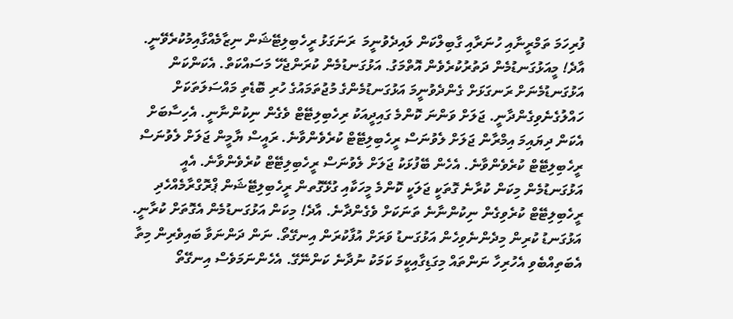ފުރިހަމަ ތަމްރީނާއި ހުނަރާއި ގާބިލްކަން ލައިދެވުނީމަ  ރަނަގަޅު ރީހެބިލިޓޭޝަން ނިޒާމެއްގާއިމުކުރެވޭނީ. އާދެ! މީއަޅުގަނޑުމެން ދަތުރުކުރެވެން އޮތްމަގު. އަޅުގަނޑުމެން ކުރަންޖެހޭ މަސައްކަތް. އެކަންކަން އަޅުގަނޑުމެނަށް ރަނގަޅަށް ގެންދެވުނީމަ އަޅުގަނޑުމެންގެ މުޖުތަމައުގެ ހުރި ބޮޑެތި މައްސަލަތަކަށް ހައްލުގެނެވިގެންދާނީ. ޖަލަށް ވަންނަ ކޮންމެ ގައިދީއަކު ރިހެބިލިޓޭޓް ވެގެން ނިކުންނާނީ. އެހިސާބަށް އެކަން ދިޔައިމަ އިމްރާން ޖަލަށް ލެވުނަސް ރީހެބިލިޓޭޓް ކުރެވެންވާނެ. ރައީސް ޔާމީން ޖަލަށް ލެވުނަސް ރީހެބިލިޓޭޓް ކުރެވެންވާނެ. އެހެން ބޭފުޅަކު ޖަލަށް ލެވުނަސް ރީހެބިލިޓޭޓް ކުރެވެންވާނެ. އެއީ އަޅުގަނޑުމެން މިކަން ކުރާނެ ގޮތަކީ ޖަލަކީ ކޮންމެ މީހަކާއި ގުޅޭގޮތން ރީހެބިލިޓޭޝަން ޕްރޮގްރާމެއްހެދި ރީހެބިލިޓޭޓް ކުރެވިގެން ނިކުންނާނެ ތަނަކަށް ވެގެންދާނެ. އާދެ! މިކަން އަޅުގަނޑުމެން އެގޮތަށް ކުރާނީ.
އަޅުގަނޑު ކުރިން މިދެންނެވިހެން އަޅުގަނޑު ވަރަށް އުފާކުރަން އިނގޭތޯ. ނަން ދަންނަވާ ބައިވެރިން މިތާ އެބަތިއްބެވި އެހުރިހާ ނަންތައް މިގަޑިގާއިކީމަ ކަމަކު ނުދާނެ ކަންނޭގޭ. އެހެންނަމަވެސް އިނގޭތޯ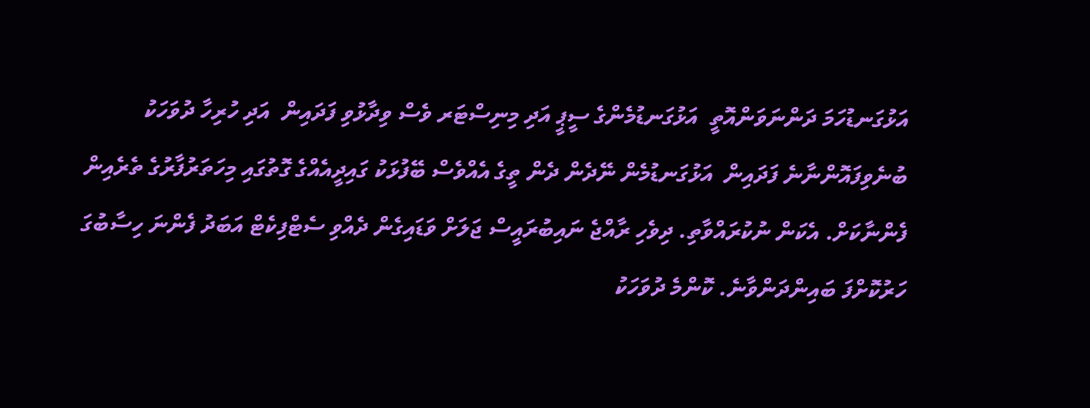އަޅުގަނޑުހަމަ ދަންނަވަންއޮތީ  އަޅުގަނޑުމެންގެ ސީޕީ އަދި މިނިސްޓަރ ވެސް ވިދާޅުވި ފަދައިން  އަދި ހުރިހާ ދުވަހަކު ބުނެވިފައޮންނާނެ ފަދައިން  އަޅުގަނޑުމެން ނޭދެން ދެން ތީގެ އެއްވެސް ބޭފުޅަކު ގައިދީއެއްގެ ގޮތުގައި މިހަތަރުފާރުގެ ތެރެއިން ފެންނާކަށް. އެކަން ނުކުރައްވާތި. ދިވެހި ރާއްޖެ ނައިބުރައީސް ޖަލަށް ވަޑައިގެން ދެއްވި ސެޓްފިކެޓް އަބަދު ފެންނަ ހިސާބުގަ ހަރުކޮށްފަ ބައިންދަންވާނެ. ކޮންމެ ދުވަހަކު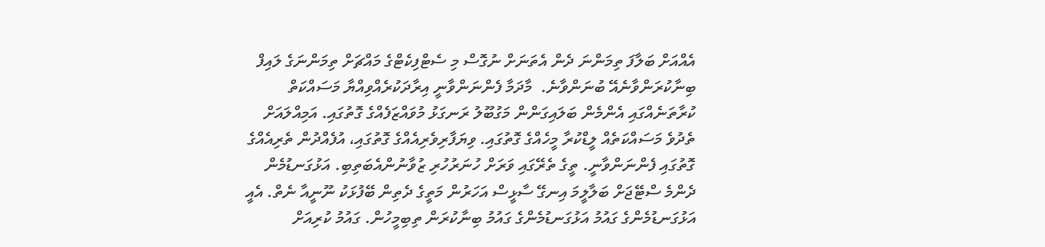އެއްއަށް ބަލާފަ ތިމަންނަ ދެން އެތަނަށް ނުގޮސް މި ސެޓްފިކެޓްގެ މައްޗަށް ތިމަންނަގެ ލައިފް ބިނާކުރަންވާނެއޭ ބުނަންވާނެ.  މާދަމާ ފެންނަންވާނީ އިރާދަކުރެއްވިއްޔާ މަސައްކަތް ކުރާތަނެއްގައި އެންމެން ބަލައިގަންން މަގުބޫލު ރަނގަޅު މުވައްޒަފެއްގެ ގޮތުގައި. އަމިއްލައަށް ތެދުވެ މަސައްކަތެއް ލީޑްކުރާ މީހެއްގެ ގޮތުގައި. ވިޔަފާރިވެރިއެއްގެ ގޮތުގައި، އުފެއްދުން ތެރިއެއްގެ ގޮތުގައި ފެންނަންވާނީ. ތީގެ ތެރޭގައި ވަރަށް ހުނަރުހުރި ޒުވާނުންއެބަތިބި. އަޅުގަނޑުމެން ދެންމެ ސްޓޭޖަށް ބަލާލީމަ އިނގޭ ސާޅީސް އަހަރުން މަތީގެ ދެތިން ބޭފުޅަކު ނޫނީއާ ނެތް. އެއީ އަޅުގަނޑުމެންގެ ގައުމު އަޅުގަނޑުމެންގެ ގައުމު ބިނާކުރަން ތިބިމީހުން. ގައުމު ކުރިއަށް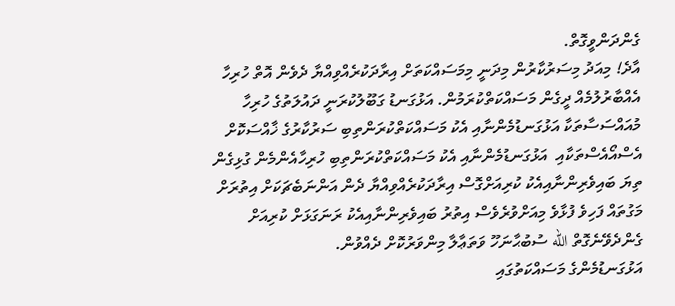ގެންދަންވީގޮތް.
އާދެ! މިއަދު މިސަރުކާރުން މިދަނީ މިމަސައްކަތަށް އިރާދަކުރެއްވިއްޔާ ދެވެން އޮތް ހުރިހާ އެއްބާރުލުމެއް ދީގެން މަސައްކަތްކުރަމުން. އަޅުގަނޑު ގަބޫލުކުރަނީ ދައުލަތުގެ ހުރިހާ މުއައްސަސާތަކާ އަޅުގަނޑުމެންނާއި އެކު މަސައްކަތްކުރަންތިބި ސަރުކާރުގެ ޚާއްސަކޮށް އެސްއޯއެސްތަކާއި  އަޅުގަނޑުމެންނާއި އެކު މަސައްކަތްކުރަންތިބި ހުރިހާއެންމެން ގުޅިގެން ތިޔަ ބައިވެރިންނާއިއެކު ކުރިއަށްގޮސް އިރާދަކުރެއްވިއްޔާ ދެން އަންނަބެޗަކަށް އިތުރަށް މަގުތައް ފަހިވެ ފުޅާވެ މިއަށްވުރެވެސް އިތުރު ބައިވެރިންނާއިއެކު ރަނަގަޅަށް ކުރިއަށް ގެންދެވޭނެގޮތް الله ސުބުޙާނަހޫ ވަތަޢާލާ މިންވަރުކޮށް ދެއްވުން.
އަޅުގަނޑުމެންގެ މަސައްކަތުގައި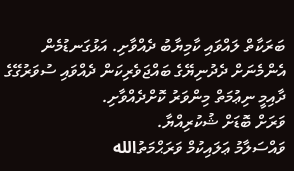ބަރަކާތް ލައްވައި ކާމިޔާބު ދެއްވާށި. އަޅުގަނޑުމެން އެންމެނަށް ދެދުނިޔޭގެ ބައްޖަވެރިކަން ދެއްވައި ސުވަރުގޭގެ ދާއިމީ ނިޢުމަތް މިންވަރު ކޮށްދެއްވާށި.
ވަރަށް ބޮޑަށް ޝުކުރިއްޔާ.
ވައްސަލާމު ޢަލައިކުމް ވަރަޙްމަތުالله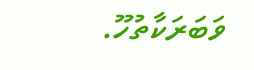ވަބަރަކާތުހޫ.